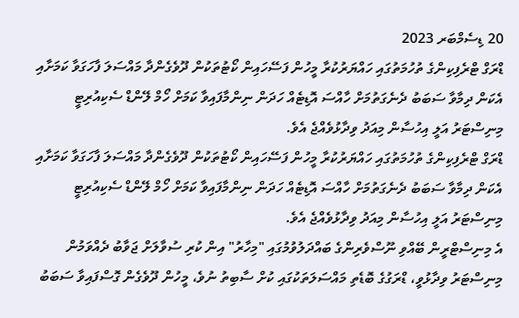20 ޑިސެމްބަރ 2023
ޑްރަގް ޓްރެފިކިންގެ ތުހުމަތުގައި ހައްޔަރުކުރާ މީހުން ފަސޭހައިން ކޯޓުތަކުން ދޫވެގެންދާ މައްސަލަ ފާހަގަވާ ކަމަށާއި އެކަން ދިމާވާ ސަބަބު ދެނެގަތުމަށް ހާއްސަ އޮޑިޓެއް ހަދަން ނިންމާފައިވާ ކަމަށް ހޯމް ލޭންޑް ސެކިއުރިޓީ މިނިސްޓަރު އަލީ އިހުސާން މިއަދު ވިދާޅުވެއްޖެ އެވެ.
ޑްރަގް ޓްރެފިކިންގެ ތުހުމަތުގައި ހައްޔަރުކުރާ މީހުން ފަސޭހައިން ކޯޓުތަކުން ދޫވެގެންދާ މައްސަލަ ފާހަގަވާ ކަމަށާއި އެކަން ދިމާވާ ސަބަބު ދެނެގަތުމަށް ހާއްސަ އޮޑިޓެއް ހަދަން ނިންމާފައިވާ ކަމަށް ހޯމް ލޭންޑް ސެކިއުރިޓީ މިނިސްޓަރު އަލީ އިހުސާން މިއަދު ވިދާޅުވެއްޖެ އެވެ.
އެ މިނިސްޓްރީން ބޭއްވި ނޫސްވެރިންގެ ބައްދަލުވުމުގައި "މިހާރު" އިން ކުރި ސުވާލަށް ޖަވާބު ދެއްވަމުން މިނިސްޓަރު ވިދާޅުވީ، ޑްރަގުގެ ބޮޑެތި މައްސަލަތަކުގައި ކުށް ސާބިތު ނުވެ، މީހުން ދޫވެގެން ގޮސްފައިވާ ސަބަބު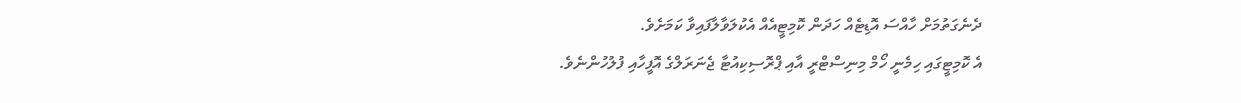ދެނެގަތުމަށް ހާއްސަ އޮޑިޓެއް ހަދަން ކޮމިޓީއެއް އެކުލަވާލާފައިވާ ކަމަށެވެ.
އެ ކޮމިޓީގައި ހިމެނީ ހޯމް މިނިސްޓްރީ އާއި ޕްރޮސިކިއުޓާ ޖެނަރަލްގެ އޮފީހާއި ފުލުހުންނެވެ.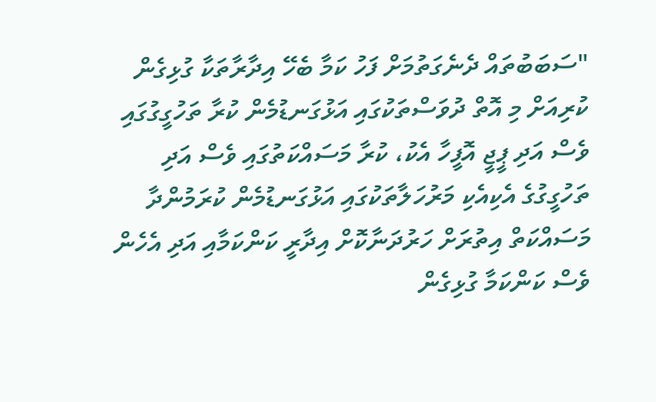"ސަބަބުތައް ދެނެގަތުމަށް ފަހު ކަމާ ބެހޭ އިދާރާތަކާ ގުޅިގެން ކުރިއަށް މި އޮތް ދުވަސްތަކުގައި އަޅުގަނޑުމެން ކުރާ ތަހުގީގުގައި ވެސް އަދި ޕީޖީ އޮފީހާ އެކު، ކުރާ މަސައްކަތުގައި ވެސް އަދި ތަހުގީގުގެ އެކިއެކި މަރުހަލާތަކުގައި އަޅުގަނޑުމެން ކުރަމުންދާ މަސައްކަތް އިތުރަށް ހަރުދަނާކޮށް އިދާރީ ކަންކަމާއި އަދި އެހެން ވެސް ކަންކަމާ ގުޅިގެން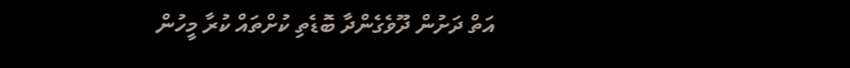އަތް ދަށުން ދޫވެގެންދާ ބޮޑެތި ކުށްތައް ކުރާ މީހުން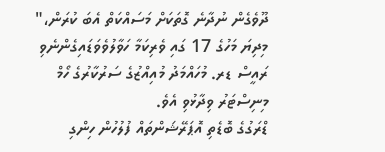ދޫވެގެން ނުދާނެ ގޮތަކަށް މަސައްކަތް އެބަ ކުރަން،" މިދިޔަ މަހުގެ 17 ގައި ވެރިކަމާ ހަވާލުވެވަޑައިގެންނެވި ރައީސް ޑރ. މުހައްމަދު މުއިއްޒުގެ ސަރުކާރުގެ ހޯމް މިނިސްޓަރު ވިދާޅުވި އެވެ.
ޑްރަގުގެ ބޮޑެތި އޮޕަރޭޝަންތައް ފުލުހުން ހިންގި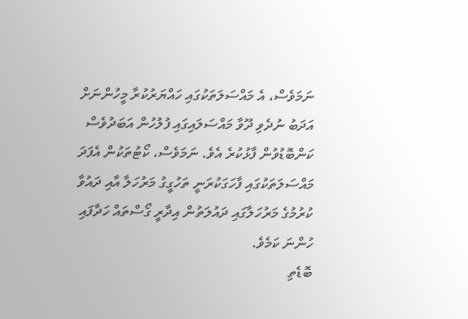ނަމަވެސް، އެ މައްސަލަތަކުގައި ހައްޔަރުކުރާ މީހުންނަށް އަދަބު ނުދެވި ދޫވާ މައްސަލައިގައި ފުލުހުން އަބަދުވެސް ކަންބޮޑުވުން ފާޅުކުރެ އެވެ. ނަމަވެސް، ކޯޓުތަކުން އެފަދަ މައްސަލަތަކުގައި ފާހަގަކުރަނީ ތަހުގީގު މަރުހަލާ އާއި ދައުވާ ކުރުމުގެ މަރުހަލާގައި ދައުލަތުން އިދާރީ ގޯސްތައް ހަދާފައި ހުންނަ ކަމެވެ.
ބޮޑެތި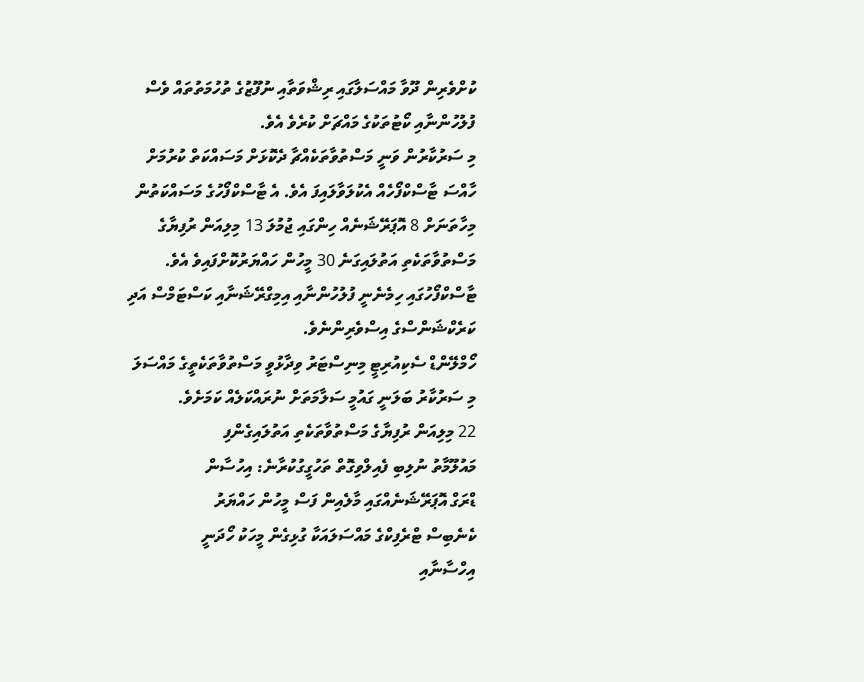ކުށްވެރިން ދޫވާ މައްސަލާގައި ރިޝްވަތާއި ނުފޫޒުގެ ތުހުމަތުތައް ވެސް ފުލުހުންނާއި ކޯޓުތަކުގެ މައްޗަށް ކުރެވެ އެވެ.
މި ސަރުކާރުން ވަނީ މަސްތުވާތަކެއްޗާ ދެކޮޅަށް މަސައްކަތް ކުރުމަށް ހާއްސަ ޓާސްކްފޯހެއް އެކުލަވާލައިފަ އެވެ. އެ ޓާސްކްފޯހުގެ މަސައްކަތުން މިހާތަނަށް 8 އޮޕަރޭޝަނެއް ހިންގައި ޖުމުލަ 13 މިލިއަން ރުފިޔާގެ މަސްތުވާތަކެތި އަތުލައިގަނެ 30 މީހުން ހައްޔަރުކޮށްފައިވެ އެވެ.
ޓާސްކްފޯހުގައި ހިމެނެނީ ފުލުހުންނާއި އިމިގްރޭޝަނާއި ކަސްޓަމްސް އަދި ކަރެކްޝަންސްގެ އިސްވެރިންނެވެ.
ހޯމްލޭންޑް ސެކިއުރިޓީ މިނިސްޓަރު ވިދާޅުވީ މަސްތުވާތަކެތީގެ މައްސަލަ މި ސަރުކާރު ބަލަނީ ގައުމީ ސަލާމަތަށް ނުރައްކަލެއް ކަމަށެވެ.
22 މިލިއަން ރުފިޔާގެ މަސްތުވާތަކެތި އަތުލައިގެންފި
މައުލޫމާތު ނުލިބި ފެއިލްވިގޮތް ތަހުގީގުކުރާނެ: އިހުސާން
ޑްރަގް އޮޕަރޭޝަނެއްގައި މާލެއިން ފަސް މީހުން ހައްޔަރު
ކެނެބިސް ޓްރެފިކްގެ މައްސަލައަކާ ގުޅިގެން މީހަކު ހޯދަނީ
އިހްސާނާއި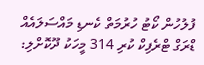ފުލުހުން ކޯޓު ހުރުމަތް ކެނޑި މައްސަލައެއް
ޑްރަގް ޓްރެފިކް ކުރި 314 މީހަކު ދޫކޮށްލި: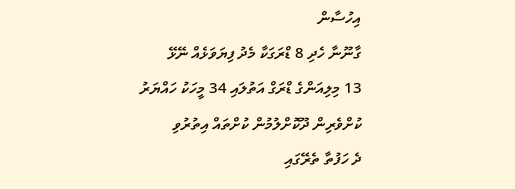އިހުސާން
ގާނޫނާ ހެދި 8 ޑްރަގަކާ މެދު ފިޔަވަޅެއް ނޭޅޭ
13 މިލިއަންގެ ޑްރަގް އަތުލައި 34 މީހަކު ހައްޔަރު
ކުށްވެރިން ދޫކޮށްލުމުން ކުށްތައް އިތުރުވި
ދެ ހަފުތާ ތެރޭގައި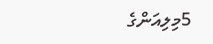5މިލިއަންގެ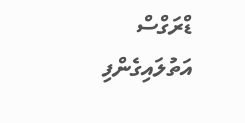ޑްރަގްސް އަތުލައިގެންފި